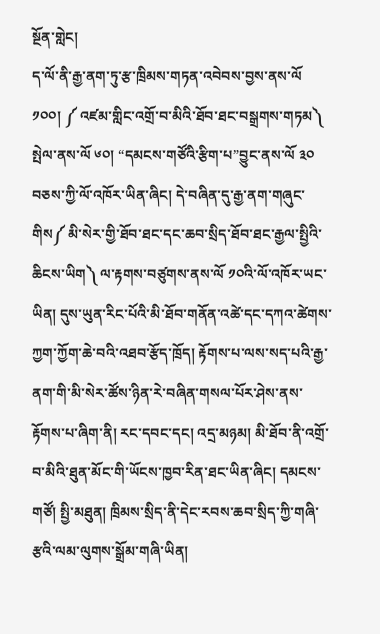སྔོན་གླེང།
ད་ལོ་ནི་རྒྱ་ནག་ཏུ་རྩ་ཁྲིམས་གཏན་འབེབས་བྱས་ནས་ལོ ༡༠༠། ༼ འཛམ་གླིང་འགྲོ་བ་མིའི་ཐོབ་ཐང་བསྒྲགས་གཏམ༽ སྤེལ་ནས་ལོ ༦༠། “དམངས་གཙོའི་རྩིག་པ”བྱུང་ནས་ལོ ༣༠ བཅས་ཀྱི་ལོ་འཁོར་ཡིན་ཞིང། དེ་བཞིན་དུ་རྒྱ་ནག་གཞུང་གིས༼ མི་སེར་གྱི་ཐོབ་ཐང་དང་ཆབ་སྲིད་ཐོབ་ཐང་རྒྱལ་སྤྱིའི་ཆིངས་ཡིག༽ ལ་རྟགས་བཙུགས་ནས་ལོ ༡༠འི་ལོ་འཁོར་ཡང་ཡིན། དུས་ཡུན་རིང་པོའི་མི་ཐོབ་གནོན་འཚེ་དང་དཀའ་ཚེགས་ཀྱག་ཀྱོག་ཆེ་བའི་འཐབ་རྩོད་ཁྲོད། རྟོགས་པ་ལས་སད་པའི་རྒྱ་ནག་གི་མི་སེར་ཚོས་ཉིན་རེ་བཞིན་གསལ་པོར་ཤེས་ནས་རྟོགས་པ་ཞིག་ནི། རང་དབང་དང། འདྲ་མཉམ། མི་ཐོབ་ནི་འགྲོ་བ་མིའི་ཐུན་མོང་གི་ཡོངས་ཁྱབ་རིན་ཐང་ཡིན་ཞིང། དམངས་གཙོ། སྤྱི་མཐུན། ཁྲིམས་སྲིད་ནི་དེང་རབས་ཆབ་སྲིད་ཀྱི་གཞི་རྩའི་ལམ་ལུགས་སྒྲོམ་གཞི་ཡིན།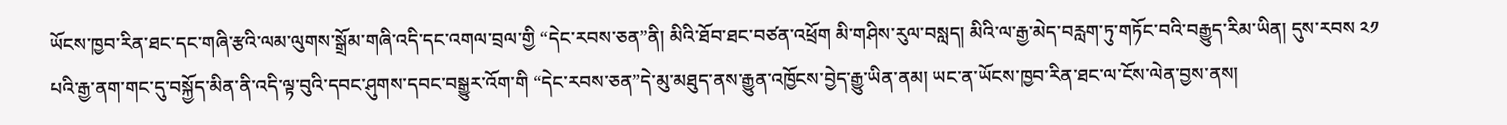ཡོངས་ཁྱབ་རིན་ཐང་དང་གཞི་རྩའི་ལམ་ལུགས་སྒྲོམ་གཞི་འདི་དང་འགལ་བྲལ་གྱི “དེང་རབས་ཅན”ནི། མིའི་ཐོབ་ཐང་བཙན་འཕྲོག མི་གཤིས་རུལ་བསླད། མིའི་ལ་རྒྱ་མེད་བརླག་ཏུ་གཏོང་བའི་བརྒྱུད་རིམ་ཡིན། དུས་རབས ༢༡ པའི་རྒྱ་ནག་གང་དུ་བསྐྱོད་མིན་ནི་འདི་ལྟ་བུའི་དབང་ཤུགས་དབང་བསྒྱུར་འོག་གི “དེང་རབས་ཅན”དེ་མུ་མཐུད་ནས་རྒྱུན་འཁྱོངས་བྱེད་རྒྱུ་ཡིན་ནམ། ཡང་ན་ཡོངས་ཁྱབ་རིན་ཐང་ལ་ངོས་ལེན་བྱས་ནས།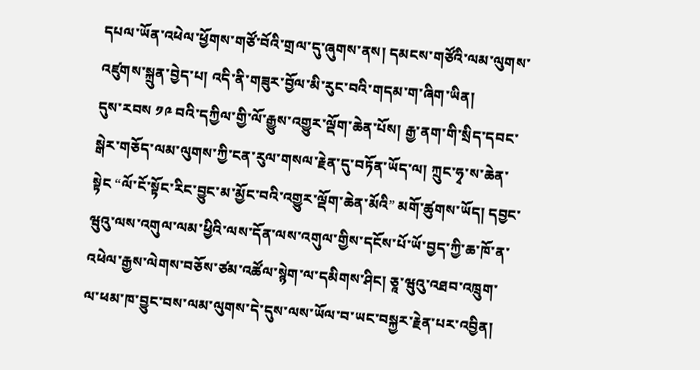དཔལ་ཡོན་འཕེལ་ཕྱོགས་གཙོ་བོའི་གྲལ་དུ་ཞུགས་ནས། དམངས་གཙོའི་ལམ་ལུགས་འཛུགས་སྐྲུན་བྱེད་པ། འདི་ནི་གཟུར་བྱོལ་མི་རུང་བའི་གདམ་ག་ཞིག་ཡིན།
དུས་རབས ༡༩ བའི་དཀྱིལ་གྱི་ལོ་རྒྱུས་འགྱུར་ལྡོག་ཆེན་པོས། རྒྱ་ནག་གི་སྲིད་དབང་སྒེར་གཅོད་ལམ་ལུགས་ཀྱི་ངན་རུལ་གསལ་རྗེན་དུ་བཏོན་ཡོད་ལ། ཀྲུང་ཧྭ་ས་ཆེན་སྟེང “ལོ་ངོ་སྟོང་རིང་བྱུང་མ་མྱོང་བའི་འགྱུར་ལྡོག་ཆེན་མོའི” མགོ་ཚུགས་ཡོད། དབྱང་ཝུའུ་ལས་འགུལ་ལམ་ཕྱིའི་ལས་དོན་ལས་འགུལ་གྱིས་དངོས་པོ་ཡོ་བྱད་ཀྱི་ཆ་ཁོ་ན་འཕེལ་རྒྱས་ལེགས་བཅོས་ཙམ་འཚོལ་སྙེག་ལ་དམིགས་ཤིང། ཅཱ་ཝུའུ་འཐབ་འཁྲུག་ལ་ཕམ་ཁ་བྱུང་བས་ལམ་ལུགས་དེ་དུས་ལས་ཡོལ་བ་ཡང་བསྐྱར་རྗེན་པར་འབྱིན།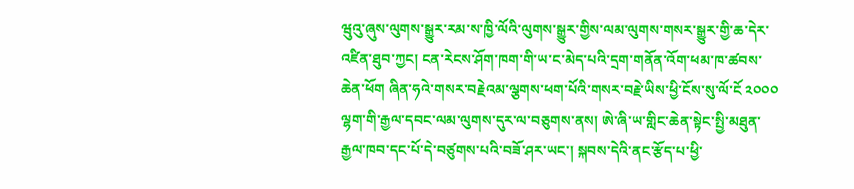ཝུའུ་ཞུས་ལུགས་སྒྱུར་རམ་ས་ཁྱི་ལོའི་ལུགས་སྒྱུར་གྱིས་ལམ་ལུགས་གསར་སྒྱུར་གྱི་ཆ་དེར་འཛིན་ཐུབ་ཀྱང། ངན་རེངས་ཤོག་ཁག་གི་ཡ་ང་མེད་པའི་དྲག་གནོན་འོག་ཕམ་ཁ་ཚབས་ཆེན་ཕོག ཞིན་ཧའེ་གསར་བརྗེའམ་ལྕགས་ཕག་པོའི་གསར་བརྗེ་ཡིས་ཕྱི་ངོས་སུ་ལོ་ངོ ༢༠༠༠ ལྷག་གི་རྒྱལ་དབང་ལམ་ལུགས་དུར་ལ་བཅུགས་ནས། ཨེ་ཞི་ཡ་གླིང་ཆེན་སྟེང་སྤྱི་མཐུན་རྒྱལ་ཁབ་དང་པོ་དེ་བཙུགས་པའི་བཟོ་ཤར་ཡང་། སྐབས་དེའི་ནང་རྩོད་པ་ཕྱི་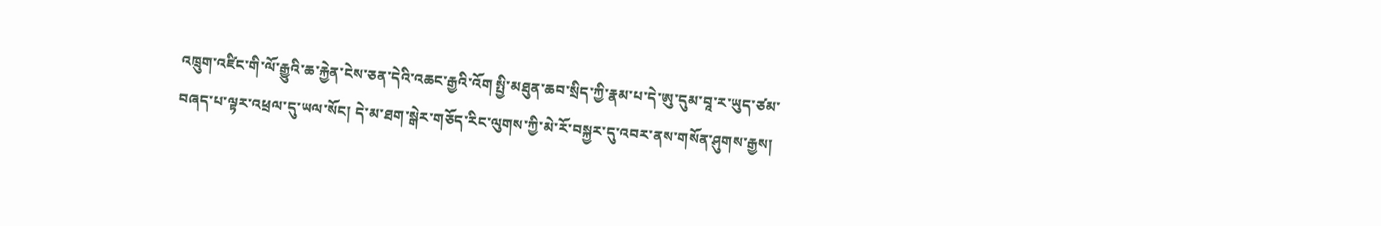འཁྲུག་འཛིང་གི་ལོ་རྒྱུའི་ཆ་རྐྱེན་ངེས་ཅན་དེའི་འཆང་རྒྱའི་འོག སྤྱི་མཐུན་ཆབ་སྲིད་ཀྱི་རྣམ་པ་དེ་ཨུ་དུམ་བཱ་ར་ཡུད་ཙམ་བཞད་པ་ལྟར་འཕྲལ་དུ་ཡལ་སོང། དེ་མ་ཐག་སྒེར་གཅོད་རིང་ལུགས་ཀྱི་མེ་རོ་བསྐྱར་དུ་འབར་ནས་གསོན་ཤུགས་རྒྱས།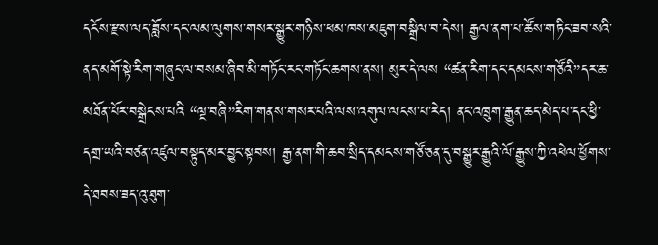དངོས་རྫས་ལད་ཟློས་དང་ལམ་ལུགས་གསར་སྒྱུར་གཉིས་ཕམ་ཁས་མཇུག་བསྒྲིལ་བ་དེས། རྒྱལ་ནག་པ་ཚོས་གཏིང་ཟབ་སའི་ནད་མགོ་སྟེ་རིག་གཞུང་ལ་བསམ་ཞིབ་མི་གཏོང་རང་གཏོང་ཆགས་ནས། མུར་དེ་ལས “ཚན་རིག་དང་དམངས་གཙོའི”དར་ཆ་མཐོན་པོར་བསྒྲེངས་པའི “ལྔ་བཞི”རིག་གནས་གསར་པའི་ལས་འགུལ་ལངས་པ་རེད། ནང་འཁྲུག་རྒྱུན་ཆད་མེད་པ་དང་ཕྱི་དགྲ་ཡའི་བཙན་འཛུལ་བསྟུད་མར་བྱུང་སྟབས། རྒྱ་ནག་གི་ཆབ་སྲིད་དམངས་གཙོ་ཅན་དུ་བསྒྱུར་རྒྱུའི་ལོ་རྒྱུས་ཀྱི་འཕེལ་ཕྱོགས་དེ་ཐབས་ཟད་འུ་ཐུག་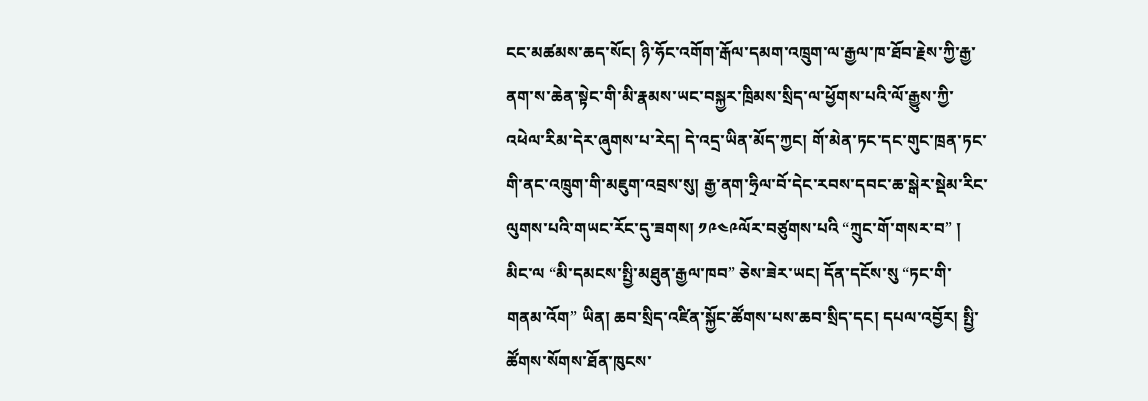ངང་མཚམས་ཆད་སོང། ཉི་ཧོང་འགོག་རྒོལ་དམག་འཁྲུག་ལ་རྒྱལ་ཁ་ཐོབ་རྗེས་ཀྱི་རྒྱ་ནག་ས་ཆེན་སྟེང་གི་མི་རྣམས་ཡང་བསྐྱར་ཁྲིམས་སྲིད་ལ་ཕྱོགས་པའི་ལོ་རྒྱུས་ཀྱི་འཕེལ་རིམ་དེར་ཞུགས་པ་རེད། དེ་འདྲ་ཡིན་མོད་ཀྱང། གོ་མེན་ཏང་དང་གུང་ཁྲན་ཏང་གི་ནང་འཁྲུག་གི་མཇུག་འབྲས་སུ། རྒྱ་ནག་ཧྲིལ་བོ་དེང་རབས་དབང་ཆ་སྒེར་སྡེམ་རིང་ལུགས་པའི་གཡང་རོང་དུ་ཟགས། ༡༩༤༩ལོར་བཙུགས་པའི “ཀྲུང་གོ་གསར་བ” ། མིང་ལ “མི་དམངས་སྤྱི་མཐུན་རྒྱལ་ཁབ” ཅེས་ཟེར་ཡང། དོན་དངོས་སུ “ཏང་གི་གནམ་འོག” ཡིན། ཆབ་སྲིད་འཛིན་སྐྱོང་ཚོགས་པས་ཆབ་སྲིད་དང། དཔལ་འབྱོར། སྤྱི་ཚོགས་སོགས་ཐོན་ཁུངས་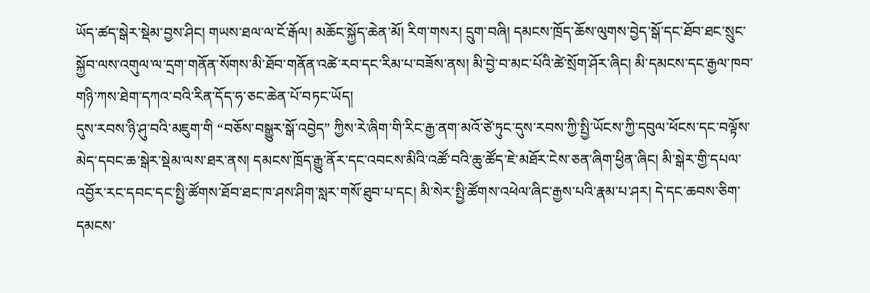ཡོད་ཚད་སྒེར་སྡེམ་བྱས་ཤིང། གཡས་ཐལ་ལ་ངོ་རྒོལ། མཆོང་སྐྱོད་ཆེན་མོ། རིག་གསར། དྲུག་བཞི། དམངས་ཁྲོད་ཆོས་ལུགས་བྱེད་སྒོ་དང་ཐོབ་ཐང་སྲུང་སྐྱོབ་ལས་འགུལ་ལ་དྲག་གནོན་སོགས་མི་ཐོབ་གནོན་འཚེ་རབ་དང་རིམ་པ་བཟོས་ནས། མི་བྱེ་བ་མང་པོའི་ཚེ་སྲོག་ཤོར་ཞིང། མི་དམངས་དང་རྒྱལ་ཁབ་གཉི་ཀས་ཐེག་དཀའ་བའི་རིན་དོད་ཧ་ཅང་ཆེན་པོ་བཏང་ཡོད།
དུས་རབས་ཉི་ཤུ་བའི་མཇུག་གི “བཅོས་བསྒྱུར་སྒོ་འབྱེད” ཀྱིས་རེ་ཞིག་གི་རིང་རྒྱ་ནག་མའོ་ཙེ་ཏུང་དུས་རབས་ཀྱི་སྤྱི་ཡོངས་ཀྱི་དབུལ་ཕོངས་དང་བལྟོས་མེད་དབང་ཆ་སྒེར་སྡེམ་ལས་ཐར་ནས། དམངས་ཁྲོད་རྒྱུ་ནོར་དང་འབངས་མིའི་འཚོ་བའི་ཆུ་ཚོད་ཇེ་མཐོར་ངེས་ཅན་ཞིག་ཕྱིན་ཞིང། མི་སྒེར་གྱི་དཔལ་འབྱོར་རང་དབང་དང་སྤྱི་ཚོགས་ཐོབ་ཐང་ཁ་ཤས་ཤིག་སླར་གསོ་ཐུབ་པ་དང། མི་སེར་སྤྱི་ཚོགས་འཕེལ་ཞིང་རྒྱས་པའི་རྣམ་པ་ཤར། དེ་དང་ཆབས་ཅིག་དམངས་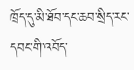ཁྲོད་དུ་མི་ཐོབ་དང་ཆབ་སྲིད་རང་དབང་གི་འབོད་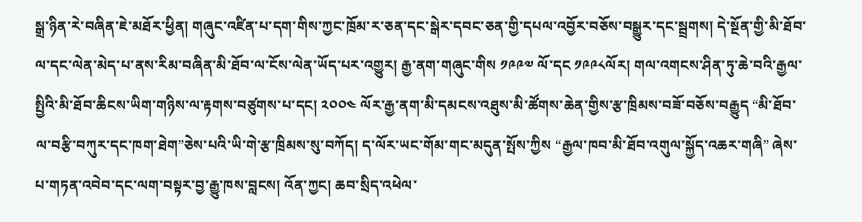སྒྲ་ཉིན་རེ་བཞིན་ཇེ་མཐོར་ཕྱིན། གཞུང་འཛིན་པ་དག་གིས་ཀྱང་ཁྲོམ་ར་ཅན་དང་སྒེར་དབང་ཅན་གྱི་དཔལ་འབྱོར་བཅོས་བསྒྱུར་དང་སྦྲགས། དེ་སྔོན་གྱི་མི་ཐོབ་ལ་དང་ལེན་མེད་པ་ནས་རིམ་བཞིན་མི་ཐོབ་ལ་ངོས་ལེན་ཡོད་པར་འགྱུར། རྒྱ་ནག་གཞུང་གིས ༡༩༩༧ ལོ་དང ༡༩༩༨ལོར། གལ་འགངས་ཤིན་ཏུ་ཆེ་བའི་རྒྱལ་སྤྱིའི་མི་ཐོབ་ཆིངས་ཡིག་གཉིས་ལ་རྟགས་བཙུགས་པ་དང། ༢༠༠༤ ལོར་རྒྱ་ནག་མི་དམངས་འཐུས་མི་ཚོགས་ཆེན་གྱིས་རྩ་ཁྲིམས་བཟོ་བཅོས་བརྒྱུད “མི་ཐོབ་ལ་བརྩི་བཀུར་དང་ཁག་ཐེག”ཅེས་པའི་ཡི་གེ་རྩ་ཁྲིམས་སུ་བཀོད། ད་ལོར་ཡང་གོམ་གང་མདུན་སྤོས་ཀྱིས “རྒྱལ་ཁབ་མི་ཐོབ་འགུལ་སྐྱོད་འཆར་གཞི” ཞེས་པ་གཏན་འབེབ་དང་ལག་བསྟར་བྱ་རྒྱུ་ཁས་བླངས། འོན་ཀྱང། ཆབ་སྲིད་འཕེལ་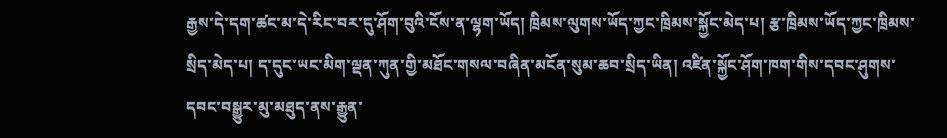རྒྱས་དེ་དག་ཚང་མ་དེ་རིང་བར་དུ་ཤོག་བུའི་ངོས་ན་ལྷག་ཡོད། ཁྲིམས་ལུགས་ཡོད་ཀྱང་ཁྲིམས་སྐྱོང་མེད་པ། རྩ་ཁྲིམས་ཡོད་ཀྱང་ཁྲིམས་སྲིད་མེད་པ། ད་དུང་ཡང་མིག་ལྡན་ཀུན་གྱི་མཐོང་གསལ་བཞིན་མངོན་སུམ་ཆབ་སྲིད་ཡིན། འཛིན་སྐྱོང་ཤོག་ཁག་གིས་དབང་ཤུགས་དབང་བསྒྱུར་མུ་མཐུད་ནས་རྒྱུན་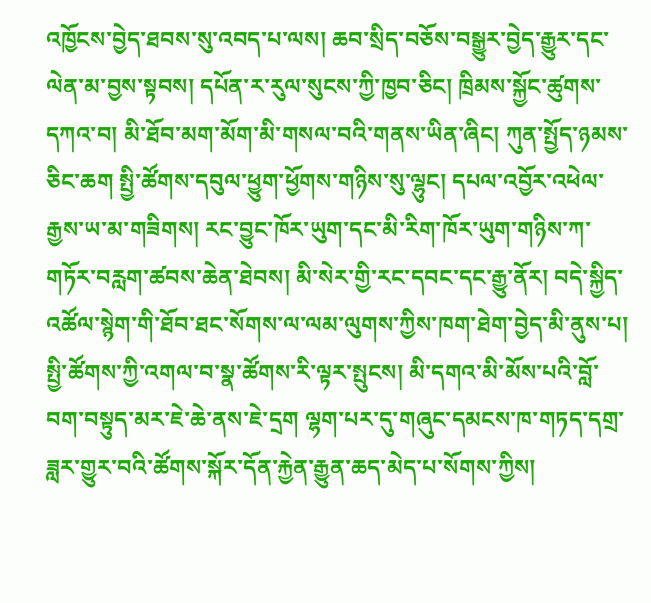འཁྱོངས་བྱེད་ཐབས་སུ་འབད་པ་ལས། ཆབ་སྲིད་བཅོས་བསྒྱུར་བྱེད་རྒྱུར་དང་ལེན་མ་བྱས་སྟབས། དཔོན་ར་རུལ་སུངས་ཀྱི་ཁྱབ་ཅིང། ཁྲིམས་སྐྱོང་ཚུགས་དཀའ་བ། མི་ཐོབ་མག་མོག་མི་གསལ་བའི་གནས་ཡིན་ཞིང། ཀུན་སྤྱོད་ཉམས་ཅིང་ཆག སྤྱི་ཚོགས་དབུལ་ཕྱུག་ཕྱོགས་གཉིས་སུ་ལྷུང། དཔལ་འབྱོར་འཕེལ་རྒྱས་ཡ་མ་གཟིགས། རང་བྱུང་ཁོར་ཡུག་དང་མི་རིག་ཁོར་ཡུག་གཉིས་ཀ་གཏོར་བརླག་ཚབས་ཆེན་ཐེབས། མི་སེར་གྱི་རང་དབང་དང་རྒྱུ་ནོར། བདེ་སྐྱིད་འཚོལ་སྙེག་གི་ཐོབ་ཐང་སོགས་ལ་ལམ་ལུགས་ཀྱིས་ཁག་ཐེག་བྱེད་མི་ནུས་པ། སྤྱི་ཚོགས་ཀྱི་འགལ་བ་སྣ་ཚོགས་རི་ལྟར་སྤུངས། མི་དགའ་མི་མོས་པའི་བློ་བག་བསྟུད་མར་ཇེ་ཆེ་ནས་ཇེ་དྲག ལྷག་པར་དུ་གཞུང་དམངས་ཁ་གཏད་དགྲ་ཟླར་གྱུར་བའི་ཚོགས་སྐོར་དོན་རྐྱེན་རྒྱུན་ཆད་མེད་པ་སོགས་ཀྱིས།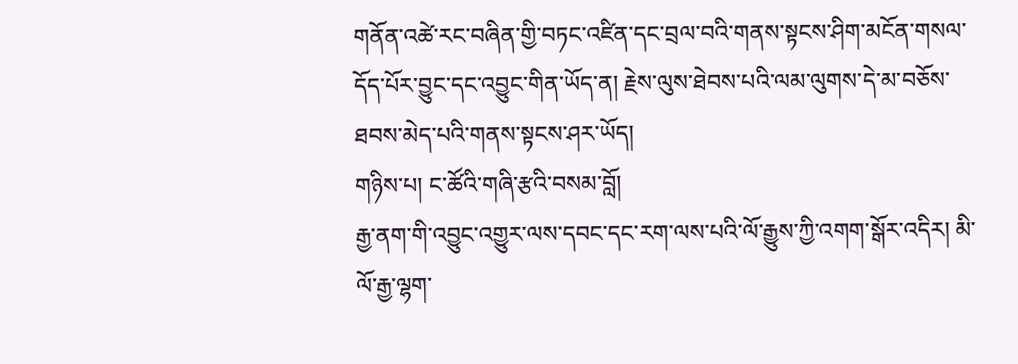གནོན་འཚེ་རང་བཞིན་གྱི་བཏང་འཛིན་དང་བྲལ་བའི་གནས་སྟངས་ཤིག་མངོན་གསལ་དོད་པོར་བྱུང་དང་འབྱུང་གིན་ཡོད་ན། རྗེས་ལུས་ཐེབས་པའི་ལམ་ལུགས་དེ་མ་བཅོས་ཐབས་མེད་པའི་གནས་སྟངས་ཤར་ཡོད།
གཉིས་པ། ང་ཚོའི་གཞི་རྩའི་བསམ་བློ།
རྒྱ་ནག་གི་འབྱུང་འགྱུར་ལས་དབང་དང་རག་ལས་པའི་ལོ་རྒྱུས་ཀྱི་འགག་སྒོར་འདིར། མི་ལོ་རྒྱ་ལྷག་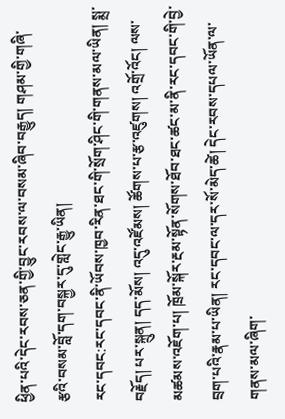ཕྱིན་པའི་དེང་རབས་ཅན་གྱི་བྱུང་རབས་ལ་བསམ་ཞིབ་བརྒྱུད། གཤམ་གྱི་གཞི་རྩའི་བསམ་བློ་དག་བསྐྱར་དུ་གླེང་རྒྱུ་ཡིན།
རང་དབང:རང་དབང་ནི་ཡོབས་ཁྱབ་རིན་ཐང་གི་སྲོག་ཤིང་གི་གནས་མལ་ཡིན། སྨྲ་བརྗོད། པར་སྐྲུན། དད་མོས། འདུ་འཛོམས། ཚོགས་པ་རྩ་འཛུགས། འགྲོ་འོང། ལས་མཚམས་འཇོག་པ། ཁྲོམ་སྐོར་རྔམ་སྟོན་སོགས་ཐོབ་ཐང་ཚང་མ་ནི་རང་དབང་གི་བྱེ་བྲག་པའི་རྣམ་པ་ཡིན། རང་དབང་ལ་དར་སོ་མེད་ཚེ། དེང་རབས་དཔལ་ཡོན་ལ་གནས་མལ་ཞིག་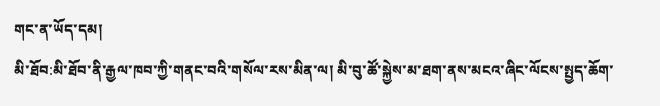གང་ན་ཡོད་དམ།
མི་ཐོབ:མི་ཐོབ་ནི་རྒྱལ་ཁབ་ཀྱི་གནང་བའི་གསོལ་རས་མིན་ལ། མི་བུ་ཚོ་སྐྱེས་མ་ཐག་ནས་མངའ་ཞིང་ལོངས་སྤྱད་ཆོག་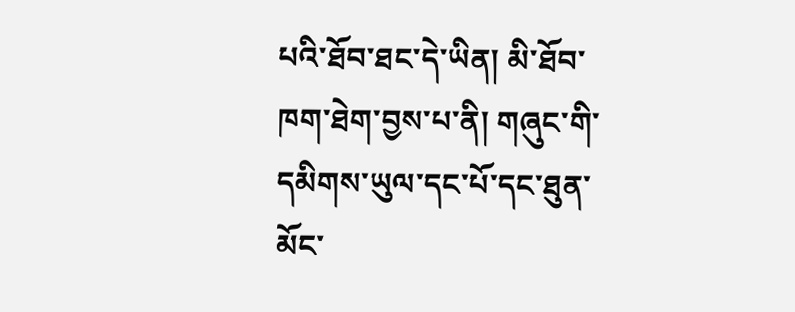པའི་ཐོབ་ཐང་དེ་ཡིན། མི་ཐོབ་ཁག་ཐེག་བྱས་པ་ནི། གཞུང་གི་དམིགས་ཡུལ་དང་པོ་དང་ཐུན་མོང་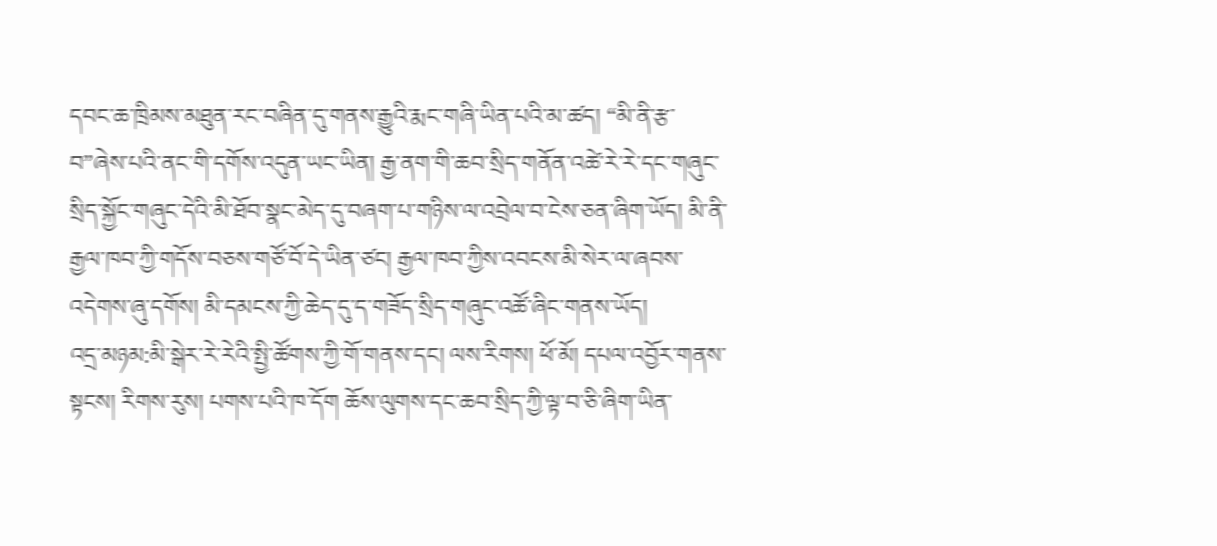དབང་ཆ་ཁྲིམས་མཐུན་རང་བཞིན་དུ་གནས་རྒྱུའི་རྨང་གཞི་ཡིན་པའི་མ་ཚད། “མི་ནི་རྩ་བ”ཞེས་པའི་ནང་གི་དགོས་འདུན་ཡང་ཡིན། རྒྱ་ནག་གི་ཆབ་སྲིད་གནོན་འཚེ་རེ་རེ་དང་གཞུང་སྲིད་སྐྱོང་གཞུང་དེའི་མི་ཐོབ་སྣང་མེད་དུ་བཞག་པ་གཉིས་ལ་འབྲེལ་བ་ངེས་ཅན་ཞིག་ཡོད། མི་ནི་རྒྱལ་ཁབ་ཀྱི་གདོས་བཅས་གཙོ་བོ་དེ་ཡིན་ཙང། རྒྱལ་ཁབ་ཀྱིས་འབངས་མི་སེར་ལ་ཞབས་འདེགས་ཞུ་དགོས། མི་དམངས་ཀྱི་ཆེད་དུ་ད་གཟོད་སྲིད་གཞུང་འཚོ་ཞིང་གནས་ཡོད།
འདྲ་མཉམ:མི་སྒེར་རེ་རེའི་སྤྱི་ཚོགས་ཀྱི་གོ་གནས་དང། ལས་རིགས། ཕོ་མོ། དཔལ་འབྱོར་གནས་སྟངས། རིགས་རུས། པགས་པའི་ཁ་དོག ཆོས་ལུགས་དང་ཆབ་སྲིད་ཀྱི་ལྟ་བ་ཅི་ཞིག་ཡིན་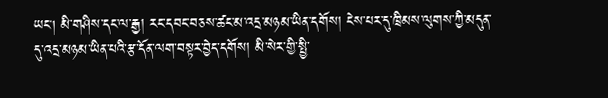ཡང། མི་གཤིས་དང་ལ་རྒྱ། རང་དབང་བཅས་ཚང་མ་འདྲ་མཉམ་ཡིན་དགོས། ངེས་པར་དུ་ཁྲིམས་ལུགས་ཀྱི་མདུན་དུ་འདྲ་མཉམ་ཡིན་པའི་རྩ་དོན་ལག་བསྟར་བྱེད་དགོས། མི་སེར་གྱི་སྤྱི་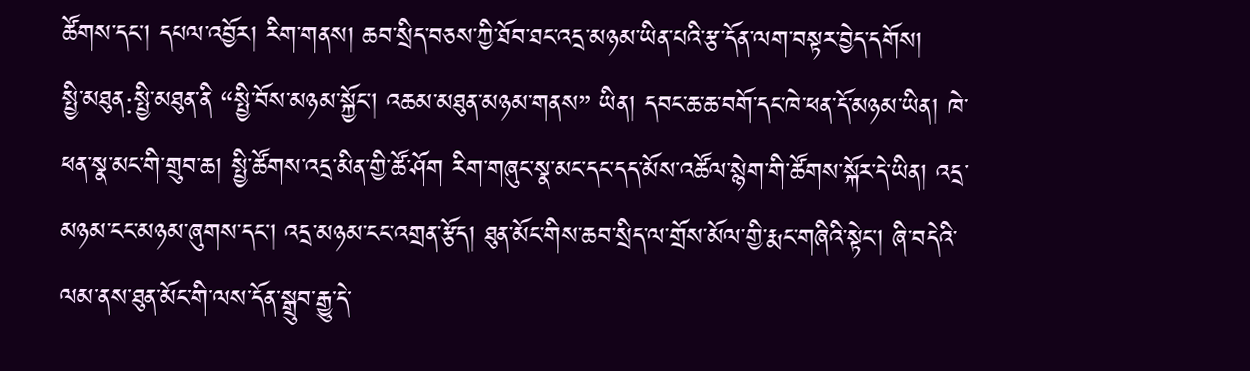ཚོགས་དང། དཔལ་འབྱོར། རིག་གནས། ཆབ་སྲིད་བཅས་ཀྱི་ཐོབ་ཐང་འདྲ་མཉམ་ཡིན་པའི་རྩ་དོན་ལག་བསྟར་བྱེད་དགོས།
སྤྱི་མཐུན:སྤྱི་མཐུན་ནི “སྤྱི་བོས་མཉམ་སྐྱོང། འཆམ་མཐུན་མཉམ་གནས” ཡིན། དབང་ཆ་ཆ་བགོ་དང་ཁེ་ཕན་དོ་མཉམ་ཡིན། ཁེ་ཕན་སྣ་མང་གི་གྲུབ་ཆ། སྤྱི་ཚོགས་འདྲ་མིན་གྱི་ཚོ་ཤོག རིག་གཞུང་སྣ་མང་དང་དད་མོས་འཚོལ་སྙེག་གི་ཚོགས་སྐོར་དེ་ཡིན། འདྲ་མཉམ་ངང་མཉམ་ཞུགས་དང། འདྲ་མཉམ་ངང་འགྲན་རྩོད། ཐུན་མོང་གིས་ཆབ་སྲིད་ལ་གྲོས་མོལ་གྱི་རྨང་གཞིའི་སྟེང། ཞི་བདེའི་ལམ་ནས་ཐུན་མོང་གི་ལས་དོན་སྒྲུབ་རྒྱུ་དེ་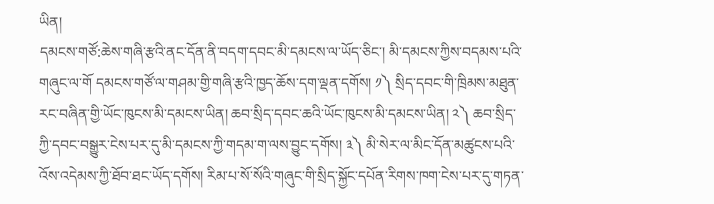ཡིན།
དམངས་གཙོ:ཆེས་གཞི་རྩའི་ནང་དོན་ནི་བདག་དབང་མི་དམངས་ལ་ཡོད་ཅིང་། མི་དམངས་ཀྱིས་བདམས་པའི་གཞུང་ལ་གོ དམངས་གཙོ་ལ་གཤམ་གྱི་གཞི་རྩའི་ཁྱད་ཆོས་དག་ལྡན་དགོས། ༡༽ སྲིད་དབང་གི་ཁྲིམས་མཐུན་རང་བཞིན་གྱི་ཡོང་ཁུངས་མི་དམངས་ཡིན། ཆབ་སྲིད་དབང་ཆའི་ཡོང་ཁུངས་མི་དམངས་ཡིན། ༢༽ ཆབ་སྲིད་ཀྱི་དབང་བསྒྱུར་ངེས་པར་དུ་མི་དམངས་ཀྱི་གདམ་ག་ལས་བྱུང་དགོས། ༣༽ མི་སེར་ལ་མིང་དོན་མཚུངས་པའི་འོས་འདེམས་ཀྱི་ཐོབ་ཐང་ཡོད་དགོས། རིམ་པ་སོ་སོའི་གཞུང་གི་སྲིད་སྐྱོང་དཔོན་རིགས་ཁག་ངེས་པར་དུ་གཏན་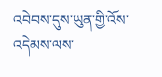འབེབས་དུས་ཡུན་གྱི་འོས་འདེམས་ལས་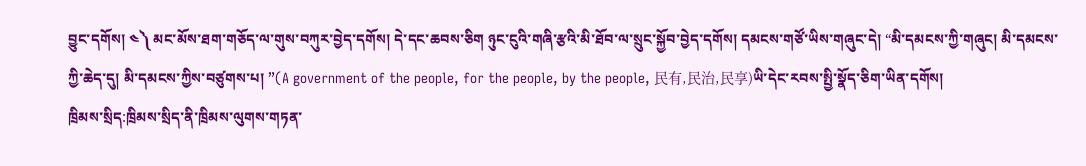བྱུང་དགོས། ༤༽ མང་མོས་ཐག་གཅོད་ལ་གུས་བཀུར་བྱེད་དགོས། དེ་དང་ཆབས་ཅིག ཉུང་ངུའི་གཞི་རྩའི་མི་ཐོབ་ལ་སྲུང་སྐྱོབ་བྱེད་དགོས། དམངས་གཙོ་ཡིས་གཞུང་དེ། “མི་དམངས་ཀྱི་གཞུང། མི་དམངས་ཀྱི་ཆེད་དུ། མི་དམངས་ཀྱིས་བཙུགས་པ། ”(A government of the people, for the people, by the people, 民有,民治,民享)ཡི་དེང་རབས་སྤྱི་སྣོད་ཅིག་ཡིན་དགོས།
ཁྲིམས་སྲིད:ཁྲིམས་སྲིད་ནི་ཁྲིམས་ལུགས་གཏན་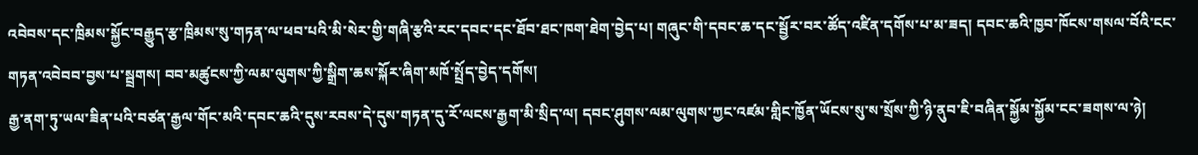འབེབས་དང་ཁྲིམས་སྐྱོང་བརྒྱུད་རྩ་ཁྲིམས་སུ་གཏན་ལ་ཕབ་པའི་མི་སེར་གྱི་གཞི་རྩའི་རང་དབང་དང་ཐོབ་ཐང་ཁག་ཐེག་བྱེད་པ། གཞུང་གི་དབང་ཆ་དང་སྦྱོར་བར་ཚོད་འཛིན་དགོས་པ་མ་ཟད། དབང་ཆའི་ཁྱབ་ཁོངས་གསལ་བོའི་ངང་གཏན་འབེབབ་བྱས་པ་སྦྲགས། བབ་མཚུངས་ཀྱི་ལམ་ལུགས་ཀྱི་སྒྲིག་ཆས་སྐོར་ཞིག་མཁོ་སྤྲོད་བྱེད་དགོས།
རྒྱ་ནག་ཏུ་ཡལ་ཟིན་པའི་བཙན་རྒྱལ་གོང་མའི་དབང་ཆའི་དུས་རབས་དེ་དུས་གཏན་དུ་རོ་ལངས་རྒྱག་མི་སྲིད་ལ། དབང་ཤུགས་ལམ་ལུགས་ཀྱང་འཛམ་གླིང་ཁྱོན་ཡོངས་སུ་ས་སྲོས་ཀྱི་ཉི་ནུབ་ཇི་བཞིན་སྐྱོམ་སྐྱོམ་ངང་ཟགས་ལ་ཉེ།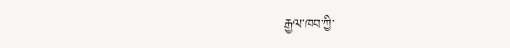རྒྱལ་ཁབ་ཀྱི་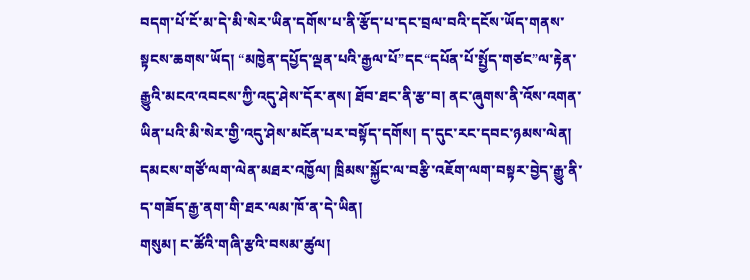བདག་པོ་ངོ་མ་དེ་མི་སེར་ཡིན་དགོས་པ་ནི་རྩོད་པ་དང་བྲལ་བའི་དངོས་ཡོད་གནས་སྟངས་ཆགས་ཡོད། “མཁྱེན་དཔྱོད་ལྡན་པའི་རྒྱལ་པོ”དང“དཔོན་པོ་སྤྱོད་གཙང”ལ་རྟེན་རྒྱུའི་མངའ་འབངས་ཀྱི་འདུ་ཤེས་དོར་ནས། ཐོབ་ཐང་ནི་རྩ་བ། ནང་ཞུགས་ནི་འོས་འགན་ཡིན་པའི་མི་སེར་གྱི་འདུ་ཤེས་མངོན་པར་བསྟོད་དགོས། ད་དུང་རང་དབང་ཉམས་ལེན། དམངས་གཙོ་ལག་ལེན་མཐར་འཁྱོལ། ཁྲིམས་སྐྱོང་ལ་བརྩི་འཇོག་ལག་བསྟར་བྱེད་རྒྱུ་ནི་ད་གཟོད་རྒྱ་ནག་གི་ཐར་ལམ་ཁོ་ན་དེ་ཡིན།
གསུམ། ང་ཚོའི་གཞི་རྩའི་བསམ་ཚུལ།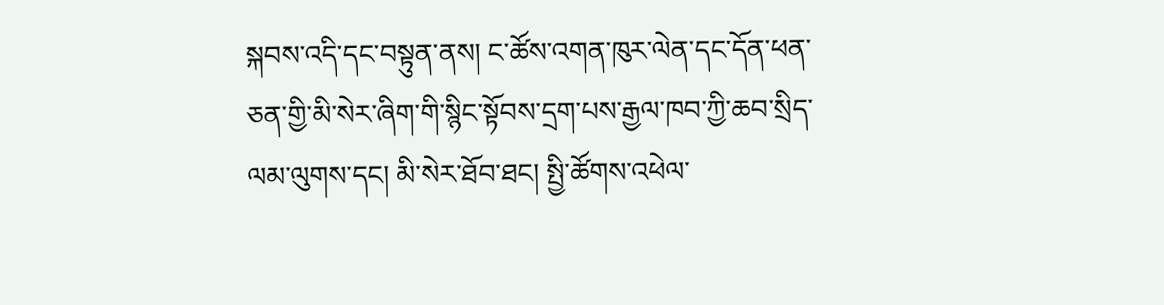སྐབས་འདི་དང་བསྟུན་ནས། ང་ཚོས་འགན་ཁུར་ལེན་དང་དོན་ཕན་ཅན་གྱི་མི་སེར་ཞིག་གི་སྙིང་སྟོབས་དྲག་པས་རྒྱལ་ཁབ་ཀྱི་ཆབ་སྲིད་ལམ་ལུགས་དང། མི་སེར་ཐོབ་ཐང། སྤྱི་ཚོགས་འཕེལ་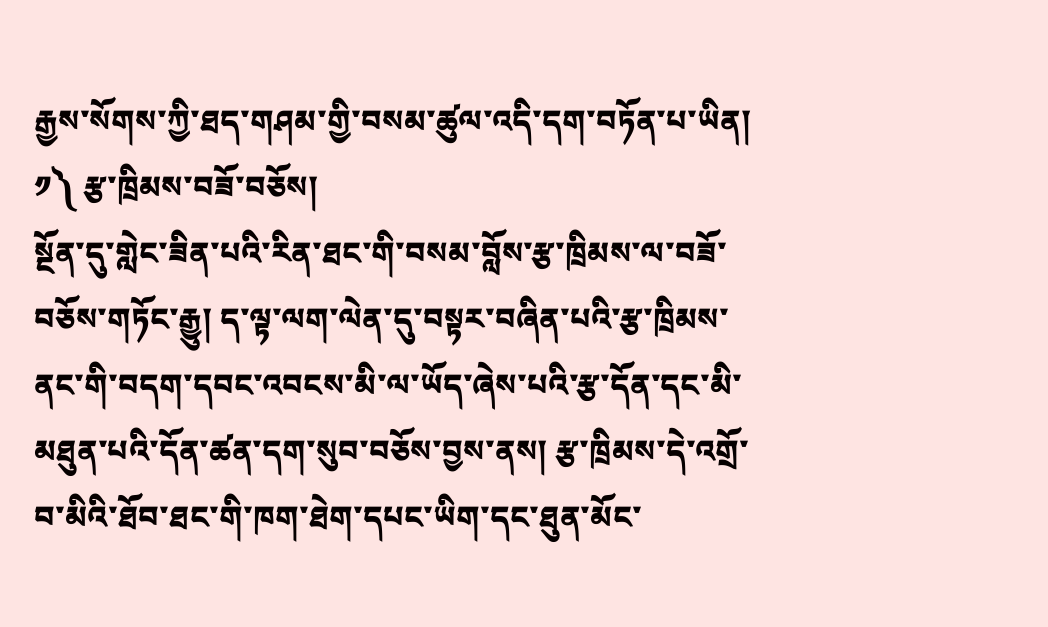རྒྱས་སོགས་ཀྱི་ཐད་གཤམ་གྱི་བསམ་ཚུལ་འདི་དག་བཏོན་པ་ཡིན།
༡༽ རྩ་ཁྲིམས་བཟོ་བཅོས།
སྔོན་དུ་གླེང་ཟིན་པའི་རིན་ཐང་གི་བསམ་བློས་རྩ་ཁྲིམས་ལ་བཟོ་བཅོས་གཏོང་རྒྱུ། ད་ལྟ་ལག་ལེན་དུ་བསྟར་བཞིན་པའི་རྩ་ཁྲིམས་ནང་གི་བདག་དབང་འབངས་མི་ལ་ཡོད་ཞེས་པའི་རྩ་དོན་དང་མི་མཐུན་པའི་དོན་ཚན་དག་སུབ་བཅོས་བྱས་ནས། རྩ་ཁྲིམས་དེ་འགྲོ་བ་མིའི་ཐོབ་ཐང་གི་ཁག་ཐེག་དཔང་ཡིག་དང་ཐུན་མོང་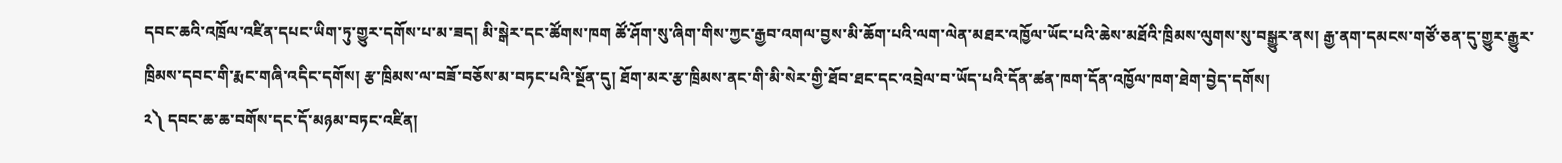དབང་ཆའི་འཁྲོལ་འཛིན་དཔང་ཡིག་ཏུ་གྱུར་དགོས་པ་མ་ཟད། མི་སྒེར་དང་ཚོགས་ཁག ཚོ་ཤོག་སུ་ཞིག་གིས་ཀྱང་རྒྱབ་འགལ་བྱས་མི་ཆོག་པའི་ལག་ལེན་མཐར་འཁྱོལ་ཡོང་པའི་ཆེས་མཐོའི་ཁྲིམས་ལུགས་སུ་བསྒྱུར་ནས། རྒྱ་ནག་དམངས་གཙོ་ཅན་དུ་གྱུར་རྒྱུར་ཁྲིམས་དབང་གི་རྨང་གཞི་འདིང་དགོས། རྩ་ཁྲིམས་ལ་བཟོ་བཅོས་མ་བཏང་པའི་སྔོན་དུ། ཐོག་མར་རྩ་ཁྲིམས་ནང་གི་མི་སེར་གྱི་ཐོབ་ཐང་དང་འབྲེལ་བ་ཡོད་པའི་དོན་ཚན་ཁག་དོན་འཁྱོལ་ཁག་ཐེག་བྱེད་དགོས།
༢༽ དབང་ཆ་ཆ་བགོས་དང་དོ་མཉམ་བཏང་འཛིན།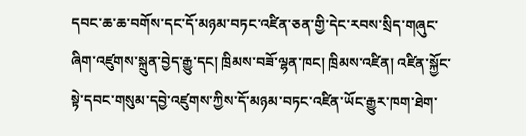དབང་ཆ་ཆ་བགོས་དང་དོ་མཉམ་བཏང་འཛིན་ཅན་གྱི་དེང་རབས་སྲིད་གཞུང་ཞིག་འཛུགས་སྐྲུན་བྱེད་རྒྱུ་དང། ཁྲིམས་བཟོ་ལྷན་ཁང། ཁྲིམས་འཛིན། འཛིན་སྐྱོང་སྟེ་དབང་གསུམ་དབྱེ་འཛུགས་ཀྱིས་དོ་མཉམ་བཏང་འཛིན་ཡོང་རྒྱུར་ཁག་ཐེག་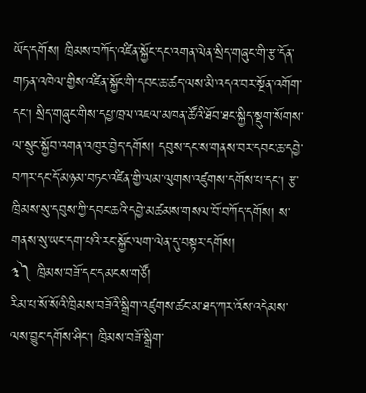ཡོད་དགོས། ཁྲིམས་བཀོད་འཛིན་སྐྱོང་དང་འགན་ལེན་སྲིད་གཞུང་གི་རྩ་དོན་གཏན་འཁེལ་གྱིས་འཛིན་སྐྱོང་གི་དབང་ཆ་ཚད་ལས་མི་འདའ་བར་སྔོན་འགོག་དང། སྲིད་གཞུང་གིས་དཔྱ་ཁྲལ་འཇལ་མཁན་ཚོའི་ཐོབ་ཐང་སྐྱིད་སྡུག་སོགས་ལ་སྲུང་སྐྱོབ་འགན་འཁུར་བྱེད་དགོས། དབུས་དང་ས་གནས་བར་དབང་ཆ་དབྱེ་བཀར་དང་དོ་མཉམ་བཏང་འཛིན་གྱི་ལམ་ལུགས་འཛུགས་དགོས་པ་དང། རྩ་ཁྲིམས་སུ་དབུས་ཀྱི་དབང་ཆའི་དབྱེ་མཚམས་གསལ་བོ་བཀོད་དགོས། ས་གནས་སུ་ཡང་དག་པའི་རང་སྐྱོང་ལག་ལེན་དུ་བསྟར་དགོས།
༣༽ ཁྲིམས་བཟོ་དང་དམངས་གཙོ།
རིམ་པ་སོ་སོའི་ཁྲིམས་བཟོའི་སྒྲིག་འཛུགས་ཚང་མ་ཐད་ཀར་འོས་འདེམས་ལས་བྱུང་དགོས་ཤིང། ཁྲིམས་བཟོ་སྒྲིག་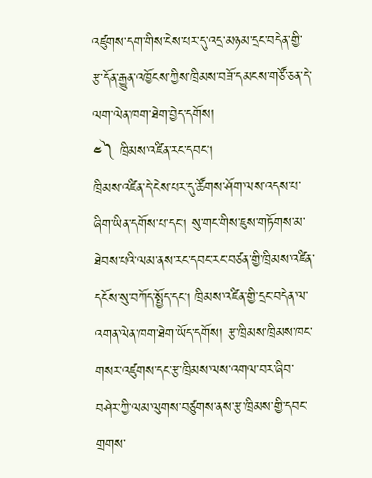འཛུགས་དག་གིས་ངེས་པར་དུ་འདྲ་མཉམ་དྲང་བདེན་གྱི་རྩ་དོན་རྒྱུན་འཁྱོངས་ཀྱིས་ཁྲིམས་བཟོ་དམངས་གཙོ་ཅན་དེ་ལག་ལེན་ཁག་ཐེག་བྱེད་དགོས།
༤༽ ཁྲིམས་འཛིན་རང་དབང།
ཁྲིམས་འཛིན་དེ་ངེས་པར་དུ་ཚོགས་ཤོག་ལས་འདས་པ་ཞིག་ཡིན་དགོས་པ་དང། སུ་གང་གིས་ཇུས་གཏོགས་མ་ཐེབས་པའི་ལམ་ནས་རང་དབང་རང་བཙན་གྱི་ཁྲིམས་འཛིན་དངོས་སུ་བཀོད་སྤྱོད་དང། ཁྲིམས་འཛིན་གྱི་དྲང་བདེན་ལ་འགན་ལེན་ཁག་ཐེག་ཡོད་དགོས། རྩ་ཁྲིམས་ཁྲིམས་ཁང་གསར་འཛུགས་དང་རྩ་ཁྲིམས་ལས་འགལ་བར་ཞིབ་བཤེར་ཀྱི་ལམ་ལུགས་བཙུགས་ནས་རྩ་ཁྲིམས་གྱི་དབང་གྲགས་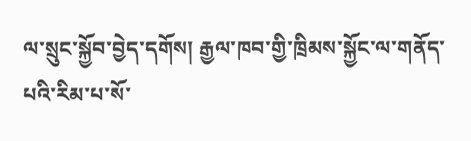ལ་སྲུང་སྐྱོབ་བྱེད་དགོས། རྒྱལ་ཁབ་གྱི་ཁྲིམས་སྐྱོང་ལ་གནོད་པའི་རིམ་པ་སོ་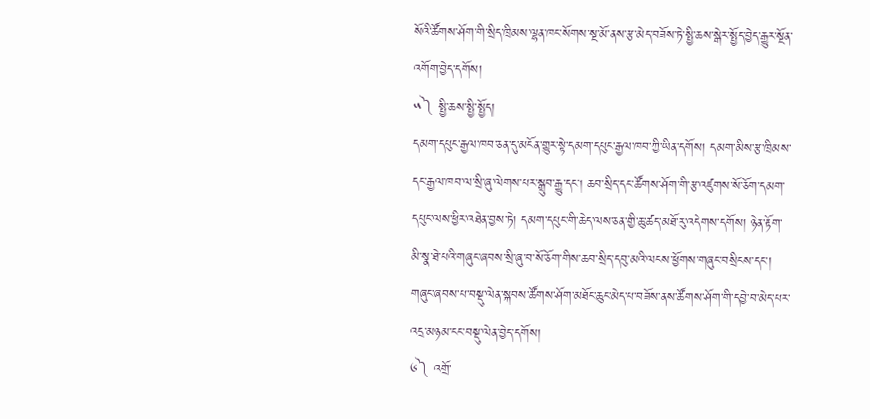སོའི་ཚོགས་ཤོག་གི་སྲིད་ཁྲིམས་ལྷན་ཁང་སོགས་སྔ་མོ་ནས་རྩ་མེད་བཟོས་ཏེ་སྤྱི་ཆས་སྒེར་སྤྱོད་བྱེད་རྒྱུར་སྔོན་འགོག་བྱེད་དགོས།
༥༽ སྤྱི་ཆས་སྤྱི་སྤྱོད།
དམག་དཔུང་རྒྱལ་ཁབ་ཅན་དུ་མངོན་གྱུར་སྟེ་དམག་དཔུང་རྒྱལ་ཁབ་ཀྱི་ཡིན་དགོས། དམག་མིས་རྩ་ཁྲིམས་དང་རྒྱལ་ཁབ་ལ་སྲི་ཞུ་ལེགས་པར་སྒྲུབ་རྒྱུ་དང། ཆབ་སྲིད་དང་ཚོགས་ཤོག་གི་རྩ་འཛུགས་སོ་ཅོག་དམག་དཔུང་ལས་ཕྱིར་འཐེན་བྱས་ཏེ། དམག་དཔུང་གི་ཆེད་ལས་ཅན་གྱི་ཆུ་ཚད་མཐོ་རུ་འདེགས་དགོས། ཉེན་རྟོག་མི་སྣ་ཐེ་པའི་གཞུང་ཞབས་སྲི་ཞུ་བ་སོ་ཅོག་གིས་ཆབ་སྲིད་དབུ་མའི་ལངས་ཕྱོགས་གཞུང་བསྲིངས་དང་། གཞུང་ཞབས་པ་བསྡུ་ལེན་སྐབས་ཚོགས་ཤོག་མཐོང་ཆུང་མེད་པ་བཟོས་ནས་ཚོགས་ཤོག་གི་དབྱེ་བ་མེད་པར་འདྲ་མཉམ་ངང་བསྡུ་ལེན་བྱེད་དགོས།
༦༽ འགྲོ་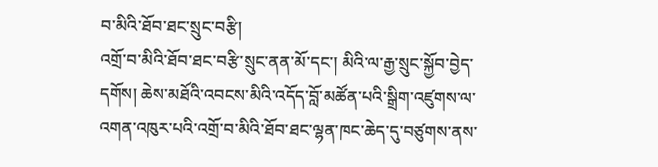བ་མིའི་ཐོབ་ཐང་སྲུང་བརྩི།
འགྲོ་བ་མིའི་ཐོབ་ཐང་བརྩི་སྲུང་ནན་མོ་དང་། མིའི་ལ་རྒྱ་སྲུང་སྐྱོབ་བྱེད་དགོས། ཆེས་མཐོའི་འབངས་མིའི་འདོད་བློ་མཚོན་པའི་སྒྲིག་འཛུགས་ལ་འགན་འཁུར་པའི་འགྲོ་བ་མིའི་ཐོབ་ཐང་ལྷན་ཁང་ཆེད་དུ་བཙུགས་ནས་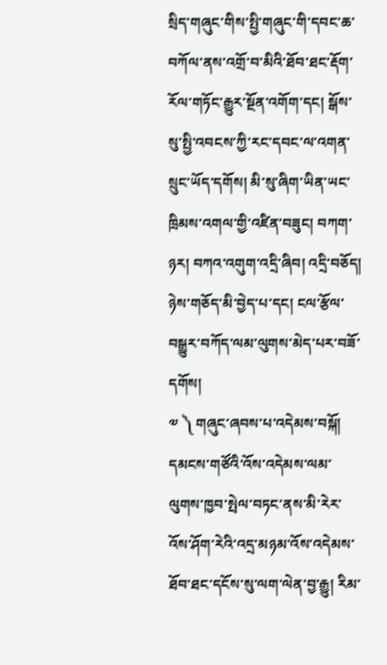སྲིད་གཞུང་གིས་སྤྱི་གཞུང་གི་དབང་ཆ་བཀོལ་ནས་འགྲོ་བ་མིའི་ཐོབ་ཐང་རྡོག་རོལ་གཏོང་རྒྱུར་སྔོན་འགོག་དང། སྒོས་སུ་སྤྱི་འབངས་ཀྱི་རང་དབང་ལ་འགན་སྲུང་ཡོད་དགོས། མི་སུ་ཞིག་ཡིན་ཡང་ཁྲིམས་འགལ་གྱི་འཛིན་བཟུང། བཀག་ཉར། བཀའ་འགུག་འདྲི་ཞིབ། འདྲི་བཅོད། ཉེས་གཅོད་མི་བྱེད་པ་དང། ངལ་རྩོལ་བསྒྱུར་བཀོད་ལམ་ལུགས་མེད་པར་བཟོ་དགོས།
༧ ༽ གཞུང་ཞབས་པ་འདེམས་བསྐོ།
དམངས་གཙོའི་འོས་འདེམས་ལམ་ལུགས་ཁྱབ་སྤེལ་བཏང་ནས་མི་རེར་འོས་ཤོག་རེའི་འདྲ་མཉམ་འོས་འདེམས་ཐོབ་ཐང་དངོས་སུ་ལག་ལེན་བྱ་རྒྱུ། རིམ་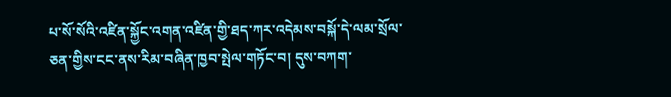པ་སོ་སོའི་འཛིན་སྐྱོང་འགན་འཛིན་གྱི་ཐད་ཀར་འདེམས་བསྐོ་དེ་ལམ་སྲོལ་ཅན་གྱིས་ངང་ནས་རིམ་བཞིན་ཁྱབ་སྤེལ་གཏོང་བ། དུས་བཀག་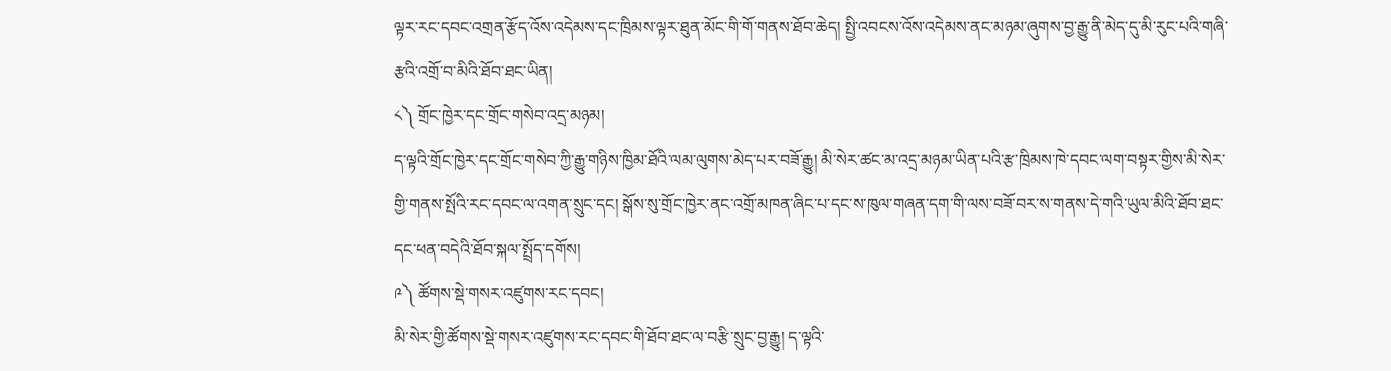ལྟར་རང་དབང་འགྲན་རྩོད་འོས་འདེམས་དང་ཁྲིམས་ལྟར་ཐུན་མོང་གི་གོ་གནས་ཐོབ་ཆེད། སྤྱི་འབངས་འོས་འདེམས་ནང་མཉམ་ཞུགས་བྱ་རྒྱུ་ནི་མེད་དུ་མི་རུང་པའི་གཞི་རྩའི་འགྲོ་བ་མིའི་ཐོབ་ཐང་ཡིན།
༨༽ གྲོང་ཁྱེར་དང་གྲོང་གསེབ་འདྲ་མཉམ།
ད་ལྟའི་གྲོང་ཁྱེར་དང་གྲོང་གསེབ་ཀྱི་རྒྱུ་གཉིས་ཁྱིམ་ཐོའི་ལམ་ལུགས་མེད་པར་བཟོ་རྒྱུ། མི་སེར་ཚང་མ་འདྲ་མཉམ་ཡིན་པའི་རྩ་ཁྲིམས་ཁེ་དབང་ལག་བསྟར་གྱིས་མི་སེར་གྱི་གནས་སྤོའི་རང་དབང་ལ་འགན་སྲུང་དང། སྒོས་སུ་གྲོང་ཁྱེར་ནང་འགྲོ་མཁན་ཞིང་པ་དང་ས་ཁུལ་གཞན་དག་གི་ལས་བཟོ་བར་ས་གནས་དེ་གའི་ཡུལ་མིའི་ཐོབ་ཐང་དང་ཕན་བདེའི་ཐོབ་སྐལ་སྤྲོད་དགོས།
༩༽ ཚོགས་སྡེ་གསར་འཛུགས་རང་དབང།
མི་སེར་གྱི་ཚོགས་སྡེ་གསར་འཛུགས་རང་དབང་གི་ཐོབ་ཐང་ལ་བརྩི་སྲུང་བྱ་རྒྱུ། ད་ལྟའི་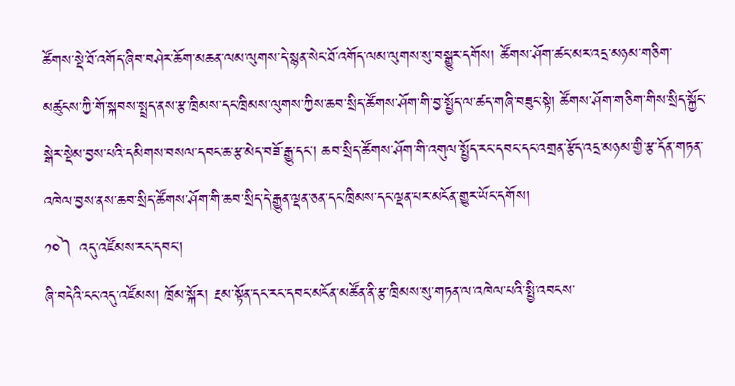ཚོགས་སྡེ་ཐོ་འགོད་ཞིབ་བཤེར་ཆོག་མཆན་ལམ་ལུགས་དེ་སྙན་སེང་ཐོ་འགོད་ལམ་ལུགས་སུ་བསྒྱུར་དགོས། ཚོགས་ཤོག་ཚང་མར་འདྲ་མཉམ་གཅིག་མཚུངས་ཀྱི་གོ་སྐབས་སྤྲད་ནས་རྩ་ཁྲིམས་དང་ཁྲིམས་ལུགས་ཀྱིས་ཆབ་སྲིད་ཚོགས་ཤོག་གི་བྱ་སྤྱོད་ལ་ཚད་གཞི་བཟུང་སྟེ། ཚོགས་ཤོག་གཅིག་གིས་སྲིད་སྐྱོང་སྒེར་སྡེམ་བྱས་པའི་དམིགས་བསལ་དབང་ཆ་རྩ་མེད་བཟོ་རྒྱུ་དང། ཆབ་སྲིད་ཚོགས་ཤོག་གི་འགུལ་སྤྱོད་རང་དབང་དང་འགྲན་རྩོད་འདྲ་མཉམ་གྱི་རྩ་དོན་གཏན་འཁེལ་བྱས་ནས་ཆབ་སྲིད་ཚོགས་ཤོག་གི་ཆབ་སྲིད་དེ་རྒྱུན་ལྡན་ཅན་དང་ཁྲིམས་དང་ལྡན་པར་མངོན་གྱུར་ཡོང་དགོས།
༡༠༽ འདུ་འཛོམས་རང་དབང།
ཞི་བདེའི་ངང་འདུ་འཛོམས། ཁྲོམ་སྐོར། རྔམ་སྟོན་དང་རང་དབང་མངོན་མཚོན་ནི་རྩ་ཁྲིམས་སུ་གཏན་ལ་འཁེལ་པའི་སྤྱི་འབངས་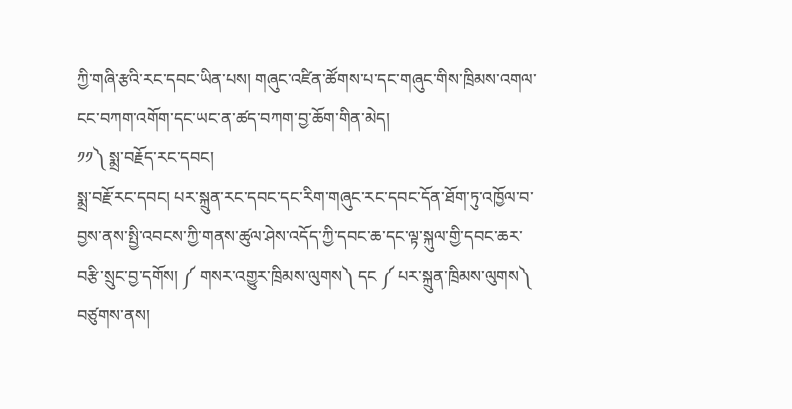ཀྱི་གཞི་རྩའི་རང་དབང་ཡིན་པས། གཞུང་འཛིན་ཚོགས་པ་དང་གཞུང་གིས་ཁྲིམས་འགལ་ངང་བཀག་འགོག་དང་ཡང་ན་ཚད་བཀག་བྱ་ཆོག་གིན་མེད།
༡༡༽ སྨྲ་བརྗོད་རང་དབང།
སྨྲ་བརྗོ་རང་དབང། པར་སྐྲུན་རང་དབང་དང་རིག་གཞུང་རང་དབང་དོན་ཐོག་ཏུ་འཁྱོལ་བ་བྱས་ནས་སྤྱི་འབངས་ཀྱི་གནས་ཚུལ་ཤེས་འདོད་ཀྱི་དབང་ཆ་དང་ལྟ་སྐུལ་གྱི་དབང་ཆར་བརྩི་སྲུང་བྱ་དགོས། ༼ གསར་འགྱུར་ཁྲིམས་ལུགས༽ དང ༼ པར་སྐྲུན་ཁྲིམས་ལུགས༽ བཙུགས་ནས།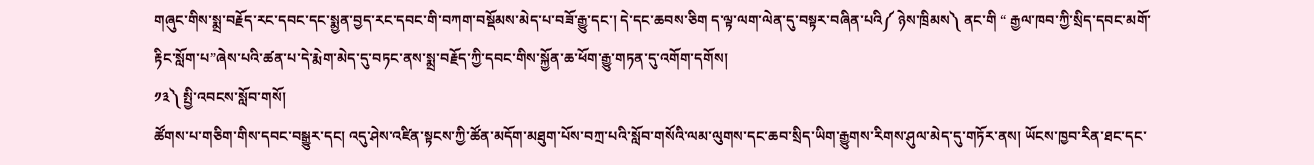གཞུང་གིས་སྨྲ་བརྗོད་རང་དབང་དང་སྨྱན་བྱད་རང་དབང་གི་བཀག་བསྡོམས་མེད་པ་བཟོ་རྒྱུ་དང་། དེ་དང་ཆབས་ཅིག ད་ལྟ་ལག་ལེན་དུ་བསྟར་བཞིན་པའི༼ ཉེས་ཁྲིམས༽ ནང་གི “ རྒྱལ་ཁབ་ཀྱི་སྲིད་དབང་མགོ་རྟིང་སློག་པ”ཞེས་པའི་ཚན་པ་དེ་རྨེག་མེད་དུ་བཏང་ནས་སྨྲ་བརྗོད་ཀྱི་དབང་གིས་སྐྱོན་ཆ་ཕོག་རྒྱུ་གཏན་དུ་འགོག་དགོས།
༡༣༽ སྤྱི་འབངས་སློབ་གསོ།
ཚོགས་པ་གཅིག་གིས་དབང་བསྒྱུར་དང། འདུ་ཤེས་འཛིན་སྟངས་ཀྱི་ཚོན་མདོག་མཐུག་པོས་བཀྲ་པའི་སློབ་གསོའི་ལམ་ལུགས་དང་ཆབ་སྲིད་ཡིག་རྒྱུགས་རིགས་ཤུལ་མེད་དུ་གཏོར་ནས། ཡོངས་ཁྱབ་རིན་ཐང་དང་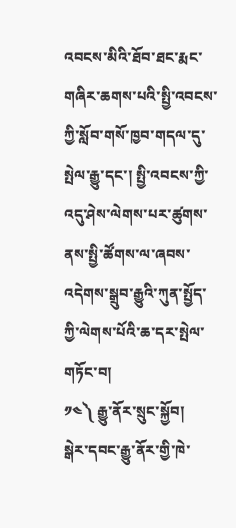འབངས་མིའི་ཐོབ་ཐང་རྨང་གཞིར་ཆགས་པའི་སྤྱི་འབངས་ཀྱི་སློབ་གསོ་ཁྱབ་གདལ་དུ་སྤེལ་རྒྱུ་དང་། སྤྱི་འབངས་ཀྱི་འདུ་ཤེས་ལེགས་པར་ཚུགས་ནས་སྤྱི་ཚོགས་ལ་ཞབས་འདེགས་སྒྲུབ་རྒྱུའི་ཀུན་སྤྱོད་ཀྱི་ལེགས་པོའི་ཆ་དར་སྤེལ་གཏོང་བ།
༡༤༽ རྒྱུ་ནོར་སྲུང་སྐྱོབ།
སྒེར་དབང་རྒྱུ་ནོར་གྱི་ཁེ་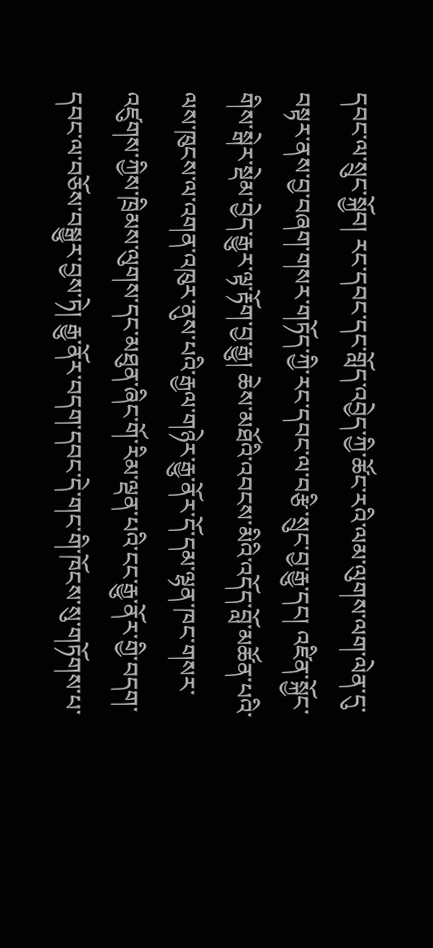དབང་ལ་སྲུང་སྐྱོབ། རང་དབང་དང་གློད་འབྱེད་ཀྱི་ཚོང་རའི་ལམ་ལུགས་ལག་ལེན་དུ་བསྟར་ནས་བྱ་བཞག་གསར་གཏོད་ཀྱི་རང་དབང་ལ་བརྩི་སྲུང་བྱ་རྒྱུ་དང། འཛིན་སྐྱོང་གིས་སྒེར་སྡེམ་བྱེད་རྒྱུར་ལྟ་རྟོག་བྱ་རྒྱུ། ཆེས་མཐོའི་འབངས་མིའི་འདོད་བློ་མཚོན་པའི་ལས་ཁུངས་ལ་འགན་འཁུར་ནུས་པའི་རྒྱལ་གཉེར་རྒྱུ་ནོར་དོ་དམ་ལྷན་ཁང་གསར་འཛུགས་ཀྱིས་ཁྲིམས་ལུགས་དང་མཐུན་ཞིང་གོ་རིམ་ལྡན་པའི་ངང་རྒྱུ་ནོར་གྱི་བདག་དབང་ལ་བཅོས་བསྒྱུར་བྱས་ཏེ། རྒྱུ་ནོར་བདག་དབང་དེ་གང་གི་ཁོངས་སུ་གཏོགས་པ་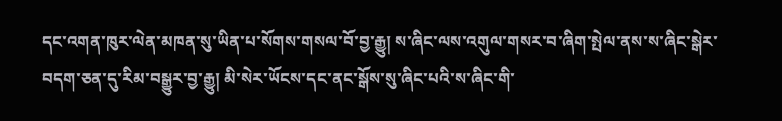དང་འགན་ཁུར་ལེན་མཁན་སུ་ཡིན་པ་སོགས་གསལ་བོ་བྱ་རྒྱུ། ས་ཞིང་ལས་འགུལ་གསར་བ་ཞིག་སྤེལ་ནས་ས་ཞིང་སྒེར་བདག་ཅན་དུ་རིམ་བསྒྱུར་བྱ་རྒྱུ། མི་སེར་ཡོངས་དང་ནང་སྒོས་སུ་ཞིང་པའི་ས་ཞིང་གི་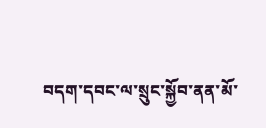བདག་དབང་ལ་སྲུང་སྐྱོབ་ནན་མོ་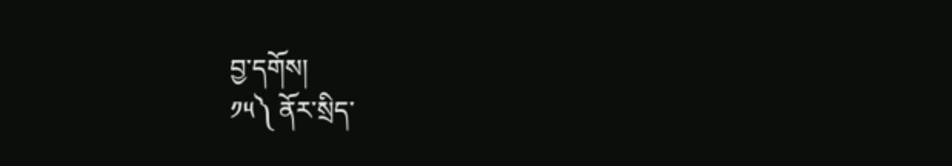བྱ་དགོས།
༡༥༽ ནོར་སྲིད་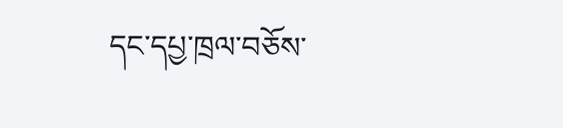དང་དཔྱ་ཁྲལ་བཅོས་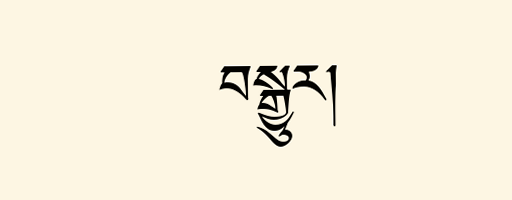བསྒྱུར།